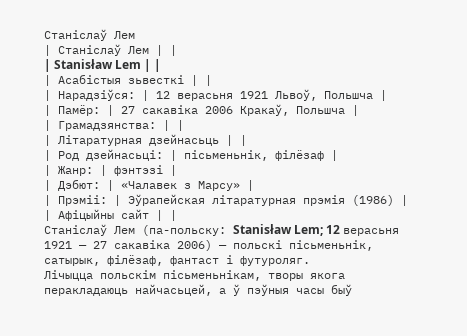Станіслаў Лем
| Станіслаў Лем | |
| Stanisław Lem | |
| Асабістыя зьвесткі | |
| Нарадзіўся: | 12 верасьня 1921 Львоў, Польшча |
| Памёр: | 27 сакавіка 2006 Кракаў, Польшча |
| Грамадзянства: | |
| Літаратурная дзейнасьць | |
| Род дзейнасьці: | пісьменьнік, філёзаф |
| Жанр: | фэнтэзі |
| Дэбют: | «Чалавек з Марсу» |
| Прэміі: | Эўрапейская літаратурная прэмія (1986) |
| Афіцыйны сайт | |
Станіслаў Лем (па-польску: Stanisław Lem; 12 верасьня 1921 — 27 сакавіка 2006) — польскі пісьменьнік, сатырык, філёзаф, фантаст і футуроляг.
Лічыцца польскім пісьменьнікам, творы якога перакладаюць найчасьцей, а ў пэўныя часы быў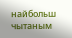найбольш чытаным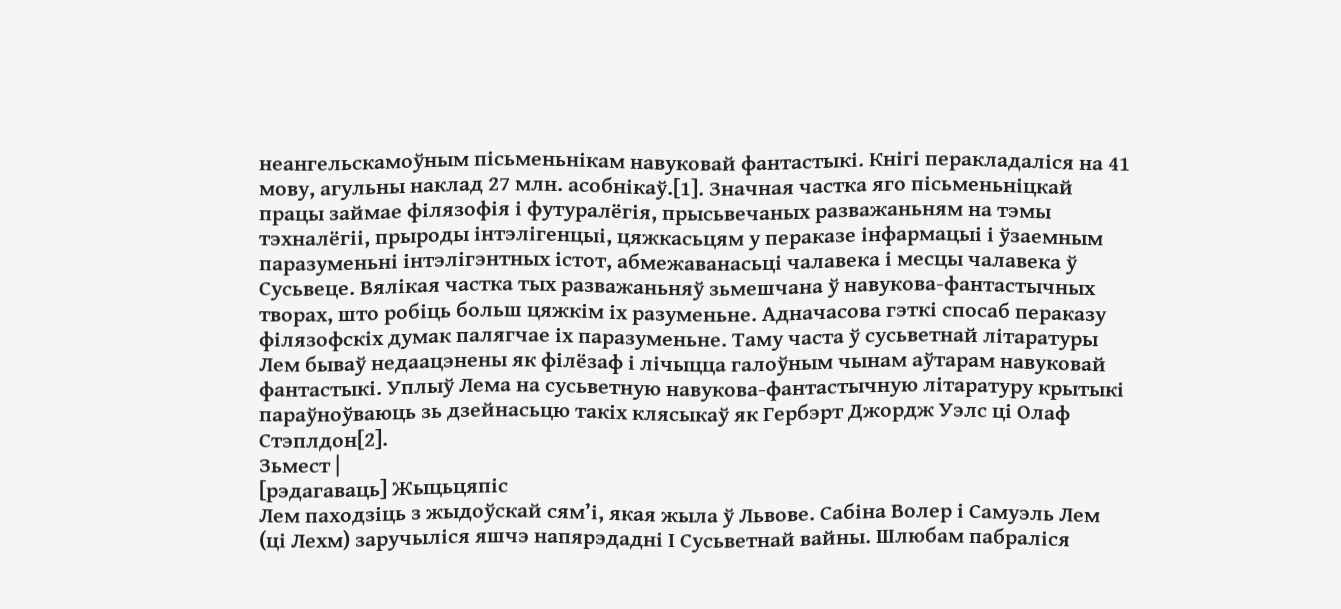неангельскамоўным пісьменьнікам навуковай фантастыкі. Кнігі перакладаліся на 41 мову, агульны наклад 27 млн. асобнікаў.[1]. Значная частка яго пісьменьніцкай працы займае філязофія і футуралёгія, прысьвечаных разважаньням на тэмы тэхналёгіі, прыроды інтэлігенцыі, цяжкасьцям у пераказе інфармацыі і ўзаемным паразуменьні інтэлігэнтных істот, абмежаванасьці чалавека і месцы чалавека ў Сусьвеце. Вялікая частка тых разважаньняў зьмешчана ў навукова-фантастычных творах, што робіць больш цяжкім іх разуменьне. Адначасова гэткі спосаб пераказу філязофскіх думак палягчае іх паразуменьне. Таму часта ў сусьветнай літаратуры Лем бываў недаацэнены як філёзаф і лічыцца галоўным чынам аўтарам навуковай фантастыкі. Уплыў Лема на сусьветную навукова-фантастычную літаратуру крытыкі параўноўваюць зь дзейнасьцю такіх клясыкаў як Гербэрт Джордж Уэлс ці Олаф Стэплдон[2].
Зьмест |
[рэдагаваць] Жыцьцяпіс
Лем паходзіць з жыдоўскай сям’і, якая жыла ў Львове. Сабіна Волер і Самуэль Лем (ці Лехм) заручыліся яшчэ напярэдадні І Сусьветнай вайны. Шлюбам пабраліся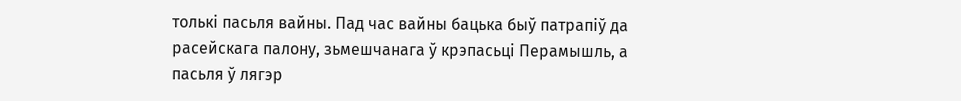толькі пасьля вайны. Пад час вайны бацька быў патрапіў да расейскага палону, зьмешчанага ў крэпасьці Перамышль, а пасьля ў лягэр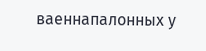ваеннапалонных у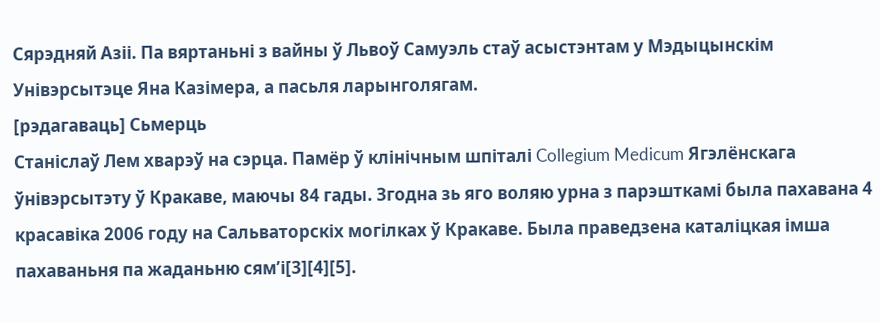Сярэдняй Азіі. Па вяртаньні з вайны ў Львоў Самуэль стаў асыстэнтам у Мэдыцынскім Унівэрсытэце Яна Казімера, а пасьля ларынголягам.
[рэдагаваць] Сьмерць
Станіслаў Лем хварэў на сэрца. Памёр ў клінічным шпіталі Collegium Medicum Ягэлёнскага ўнівэрсытэту ў Кракаве, маючы 84 гады. Згодна зь яго воляю урна з парэшткамі была пахавана 4 красавіка 2006 году на Сальваторскіх могілках ў Кракаве. Была праведзена каталіцкая імша пахаваньня па жаданьню сям’і[3][4][5].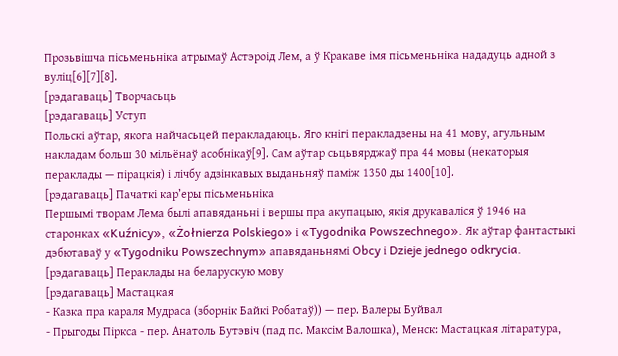Прозьвішча пісьменьніка атрымаў Астэроід Лем, а ў Кракаве імя пісьменьніка нададуць адной з вуліц[6][7][8].
[рэдагаваць] Творчасьць
[рэдагаваць] Уступ
Польскі аўтар, якога найчасьцей перакладаюць. Яго кнігі перакладзены на 41 мову, агульным накладам больш 30 мільёнаў асобнікаў[9]. Сам аўтар сьцьвярджаў пра 44 мовы (некаторыя пераклады — пірацкія) і лічбу адзінкавых выданьняў паміж 1350 ды 1400[10].
[рэдагаваць] Пачаткі кар’еры пісьменьніка
Першымі творам Лема былі апавяданьні і вершы пра акупацыю, якія друкаваліся ў 1946 на старонках «Kuźnicy», «Żołnierza Polskiego» і «Tygodnika Powszechnego». Як аўтар фантастыкі дэбютаваў у «Tygodniku Powszechnym» апавяданьнямі Obcy і Dzieje jednego odkrycia.
[рэдагаваць] Пераклады на беларускую мову
[рэдагаваць] Мастацкая
- Казка пра караля Мудраса (зборнік Байкі Робатаў)) — пер. Валеры Буйвал
- Прыгоды Піркса - пер. Анатоль Бутэвіч (пад пс. Максім Валошка), Менск: Мастацкая лiтаратура,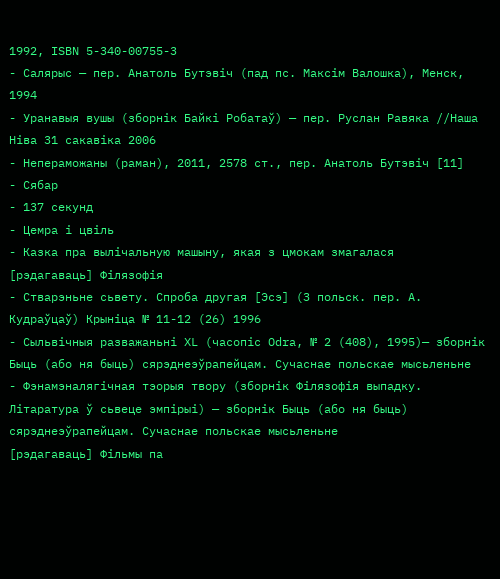1992, ISBN 5-340-00755-3
- Салярыс — пер. Анатоль Бутэвіч (пад пс. Максім Валошка), Менск, 1994
- Уранавыя вушы (зборнік Байкі Робатаў) — пер. Руслан Равяка //Наша Ніва 31 сакавіка 2006
- Непераможаны (раман), 2011, 2578 ст., пер. Анатоль Бутэвіч [11]
- Сябар
- 137 секунд
- Цемра і цвіль
- Казка пра вылічальную машыну, якая з цмокам змагалася
[рэдагаваць] Філязофія
- Стварэньне сьвету. Спроба другая [Эсэ] (З польск. пер. А. Кудраўцаў) Крыніца № 11-12 (26) 1996
- Сыльвічныя разважаньні XL (часопіс Odra, № 2 (408), 1995)— зборнік Быць (або ня быць) сярэднеэўрапейцам. Сучаснае польскае мысьленьне
- Фэнамэналягічная тэорыя твору (зборнік Філязофія выпадку. Літаратура ў сьвеце эмпірыі) — зборнік Быць (або ня быць) сярэднеэўрапейцам. Сучаснае польскае мысьленьне
[рэдагаваць] Фільмы па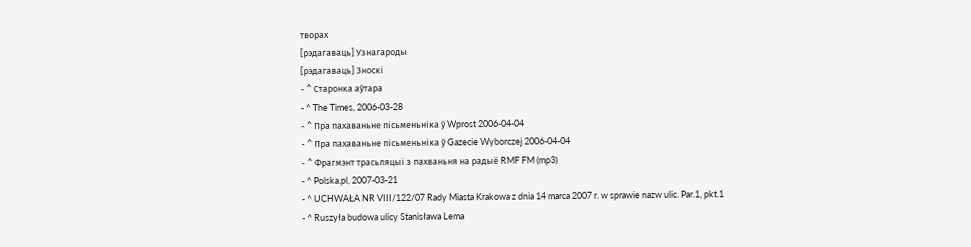творах
[рэдагаваць] Узнагароды
[рэдагаваць] Зноскі
- ^ Старонка аўтара
- ^ The Times, 2006-03-28
- ^ Пра пахаваньне пісьменьніка ў Wprost 2006-04-04
- ^ Пра пахаваньне пісьменьніка ў Gazecie Wyborczej 2006-04-04
- ^ Фрагмэнт трасьляцыі з пахваньня на радыё RMF FM (mp3)
- ^ Polska.pl, 2007-03-21
- ^ UCHWAŁA NR VIII/122/07 Rady Miasta Krakowa z dnia 14 marca 2007 r. w sprawie nazw ulic. Par.1, pkt.1
- ^ Ruszyła budowa ulicy Stanisława Lema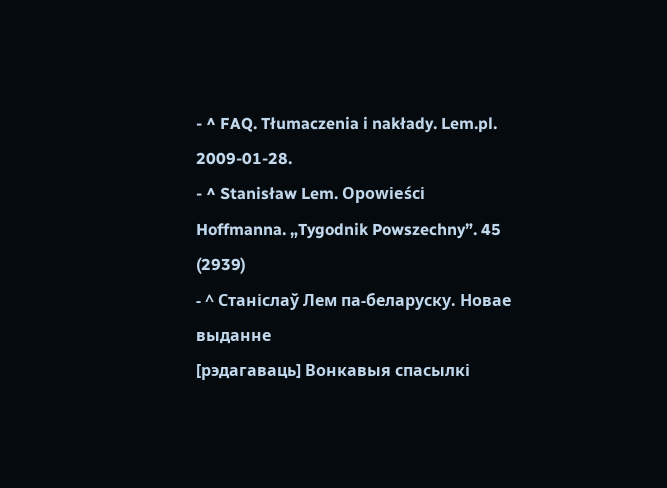- ^ FAQ. Tłumaczenia i nakłady. Lem.pl. 2009-01-28.
- ^ Stanisław Lem. Opowieści Hoffmanna. „Tygodnik Powszechny”. 45 (2939)
- ^ Станіслаў Лем па-беларуску. Новае выданне
[рэдагаваць] Вонкавыя спасылкі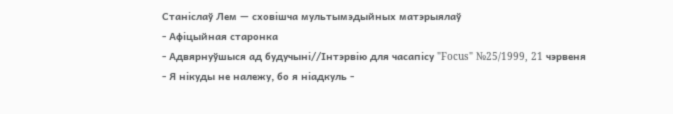Станіслаў Лем — сховішча мультымэдыйных матэрыялаў
- Афіцыйная старонка
- Адвярнуўшыся ад будучынi//Iнтэрвiю для часапiсу "Focus" №25/1999, 21 чэрвеня
- Я нікуды не належу, бо я ніадкуль -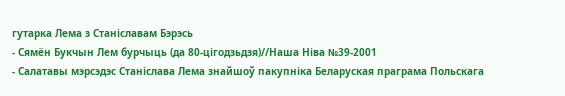гутарка Лема з Станіславам Бэрэсь
- Сямён Букчын Лем бурчыць (да 80-цігодзьдзя)//Наша Ніва №39-2001
- Салатавы мэрсэдэс Станіслава Лема знайшоў пакупніка Беларуская праграма Польскага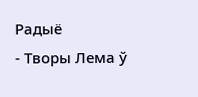Радыё
- Творы Лема ў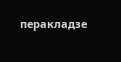перакладзе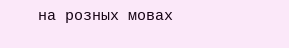на розных мовах